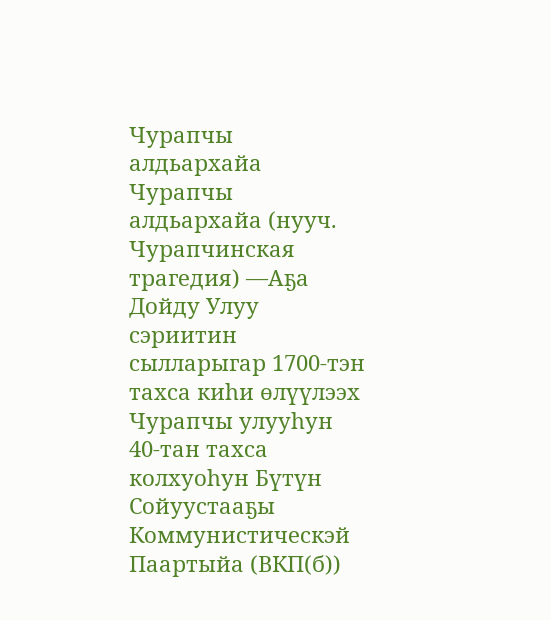Чурапчы алдьархайа
Чурапчы алдьархайа (нууч. Чурапчинская трагедия) —Аҕа Дойду Улуу сэриитин сылларыгар 1700-тэн тахса киһи өлүүлээх Чурапчы улууһун 40-тан тахса колхуоһун Бүтүн Сойуустааҕы Коммунистическэй Паартыйа (ВКП(б))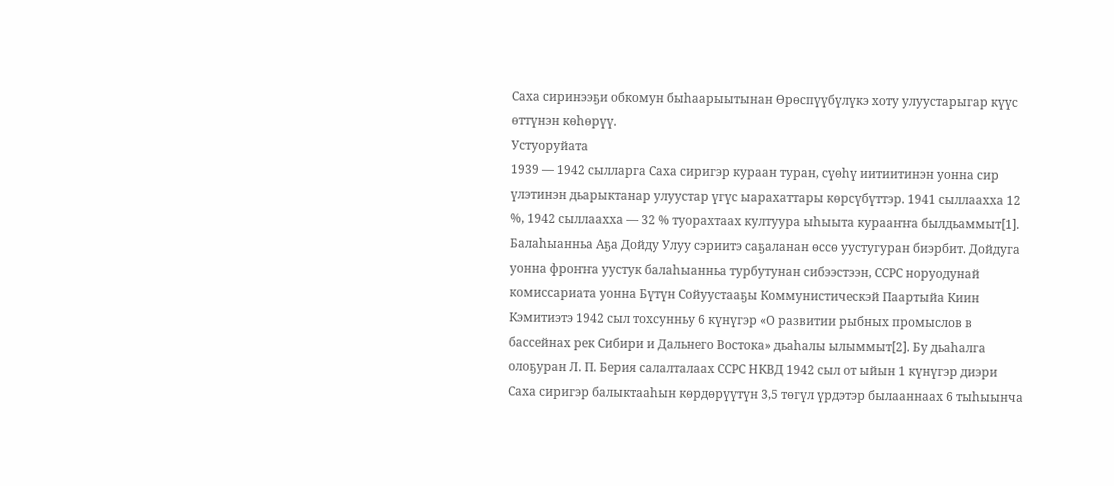Саха сиринээҕи обкомун быһаарыытынан Өрөспүүбүлүкэ хоту улуустарыгар күүс өттүнэн көһөрүү.
Устуоруйата
1939 — 1942 сылларга Саха сиригэр кураан туран, сүөһү иитиитинэн уонна сир үлэтинэн дьарыктанар улуустар үгүс ыарахаттары көрсүбүттэр. 1941 сыллаахха 12 %, 1942 сыллаахха — 32 % туорахтаах култуура ыһыыта курааҥҥа былдьаммыт[1]. Балаһыанньа Аҕа Дойду Улуу сэриитэ саҕаланан өссө уустугуран биэрбит. Дойдуга уонна фроҥҥа уустук балаһыанньа турбутунан сибээстээн, ССРС норуодунай комиссариата уонна Бүтүн Сойуустааҕы Коммунистическэй Паартыйа Киин Кэмитиэтэ 1942 сыл тохсунньу 6 күнүгэр «О развитии рыбных промыслов в бассейнах рек Сибири и Дальнего Востока» дьаһалы ылыммыт[2]. Бу дьаһалга олоҕуран Л. П. Берия салалталаах ССРС НКВД 1942 сыл от ыйын 1 күнүгэр диэри Саха сиригэр балыктааһын көрдөрүүтүн 3,5 төгүл үрдэтэр былааннаах 6 тыһыынча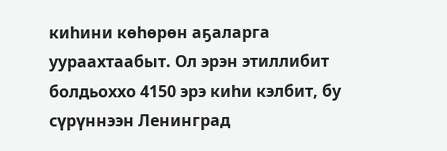киһини көһөрөн аҕаларга уураахтаабыт. Ол эрэн этиллибит болдьоххо 4150 эрэ киһи кэлбит, бу сүрүннээн Ленинград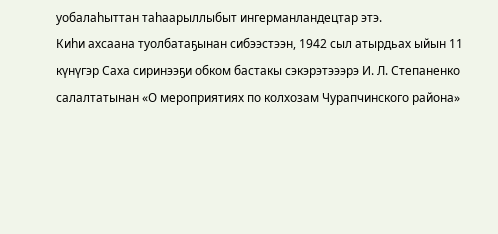уобалаһыттан таһаарыллыбыт ингерманландецтар этэ.
Киһи ахсаана туолбатаҕынан сибээстээн, 1942 сыл атырдьах ыйын 11 күнүгэр Саха сиринээҕи обком бастакы сэкэрэтэээрэ И. Л. Степаненко салалтатынан «О мероприятиях по колхозам Чурапчинского района»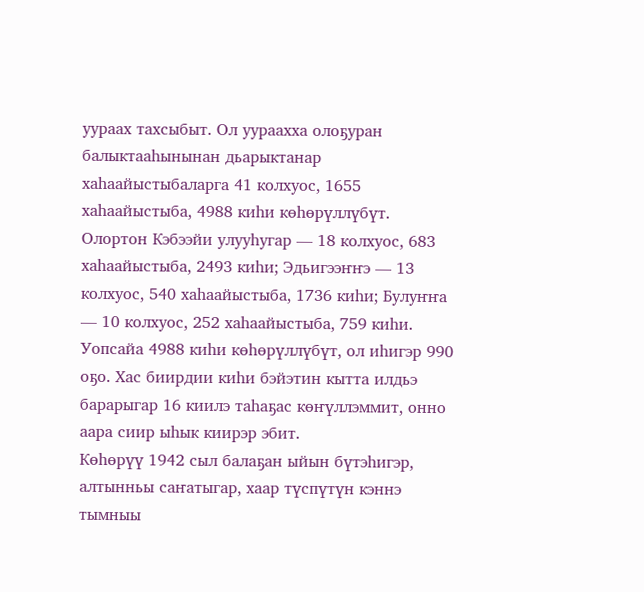уураах тахсыбыт. Ол уураахха олоҕуран балыктааһынынан дьарыктанар хаһаайыстыбаларга 41 колхуос, 1655 хаһаайыстыба, 4988 киһи көһөрүллүбүт. Олортон Кэбээйи улууһугар — 18 колхуос, 683 хаһаайыстыба, 2493 киһи; Эдьигээҥҥэ — 13 колхуос, 540 хаһаайыстыба, 1736 киһи; Булуҥҥа — 10 колхуос, 252 хаһаайыстыба, 759 киһи. Уопсайа 4988 киһи көһөрүллүбүт, ол иһигэр 990 оҕо. Хас биирдии киһи бэйэтин кытта илдьэ барарыгар 16 киилэ таһаҕас көҥүллэммит, онно аара сиир ыһык киирэр эбит.
Көһөрүү 1942 сыл балаҕан ыйын бүтэһигэр, алтынньы саҥатыгар, хаар түспүтүн кэннэ тымныы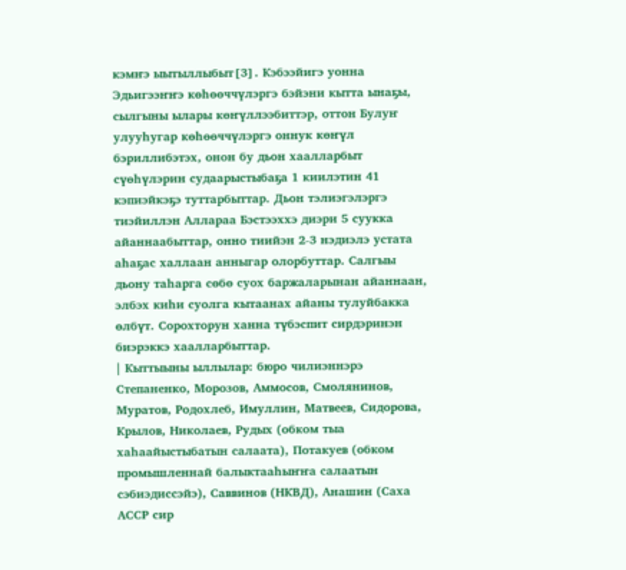кэмҥэ ыытыллыбыт[3]. Кэбээйигэ уонна Эдьигээҥҥэ көһөөччүлэргэ бэйэни кытта ынаҕы, сылгыны ылары көҥүллээбиттэр, оттон Булуҥ улууһугар көһөөччүлэргэ оннук көҥүл бэриллибэтэх, онон бу дьон хаалларбыт сүөһүлэрин судаарыстыбаҕа 1 киилэтин 41 кэпиэйкэҕэ туттарбыттар. Дьон тэлиэгэлэргэ тиэйиллэн Аллараа Бэстээххэ диэри 5 суукка айаннаабыттар, онно тиийэн 2-3 нэдиэлэ устата аһаҕас халлаан анныгар олорбуттар. Салгыы дьону таһарга сөбө суох баржаларынан айаннаан, элбэх киһи суолга кытаанах айаны тулуйбакка өлбүт. Сорохторун ханна түбэспит сирдэринэн биэрэккэ хаалларбыттар.
| Кыттыыны ыллылар: бюро чилиэннэрэ Степаненко, Морозов, Аммосов, Смолянинов, Муратов, Родохлеб, Имуллин, Матвеев, Сидорова, Крылов, Николаев, Рудых (обком тыа хаһаайыстыбатын салаата), Потакуев (обком промышленнай балыктааһыҥҥа салаатын сэбиэдиссэйэ), Саввинов (НКВД), Анашин (Саха АССР сир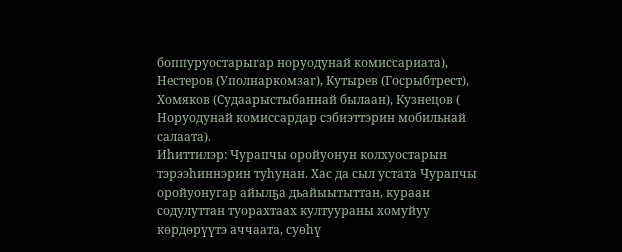боппуруостарыгар норуодунай комиссариата), Нестеров (Уполнаркомзаг), Кутырев (Госрыбтрест), Хомяков (Судаарыстыбаннай былаан), Кузнецов ( Норуодунай комиссардар сэбиэттэрин мобильнай салаата).
Иһиттилэр: Чурапчы оройуонун колхуостарын тэрээһиннэрин туһунан. Хас да сыл устата Чурапчы оройуонугар айылҕа дьайыытыттан, кураан содулуттан туорахтаах култуураны хомуйуу көрдөрүүтэ аччаата, суөһү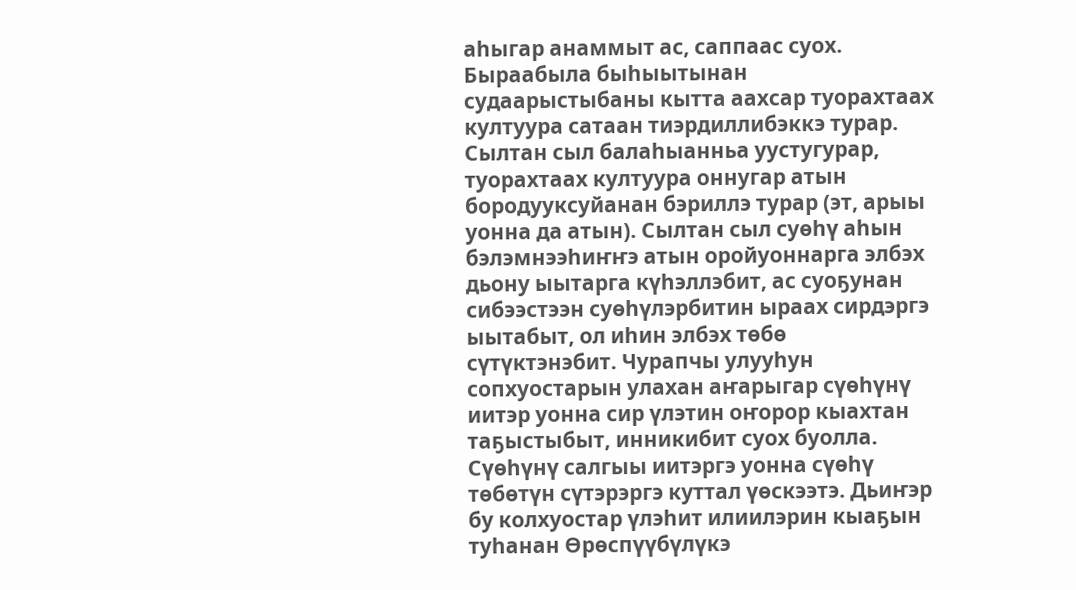аһыгар анаммыт ас, саппаас суох. Быраабыла быһыытынан судаарыстыбаны кытта аахсар туорахтаах култуура сатаан тиэрдиллибэккэ турар. Сылтан сыл балаһыанньа уустугурар, туорахтаах култуура оннугар атын бородууксуйанан бэриллэ турар (эт, арыы уонна да атын). Сылтан сыл суөһү аһын бэлэмнээһиҥҥэ атын оройуоннарга элбэх дьону ыытарга күһэллэбит, ас суоҕунан сибээстээн суөһүлэрбитин ыраах сирдэргэ ыытабыт, ол иһин элбэх төбө сүтүктэнэбит. Чурапчы улууһун сопхуостарын улахан аҥарыгар сүөһүнү иитэр уонна сир үлэтин оҥорор кыахтан таҕыстыбыт, инникибит суох буолла. Сүөһүнү салгыы иитэргэ уонна сүөһү төбөтүн сүтэрэргэ куттал үөскээтэ. Дьиҥэр бу колхуостар үлэһит илиилэрин кыаҕын туһанан Өрөспүүбүлүкэ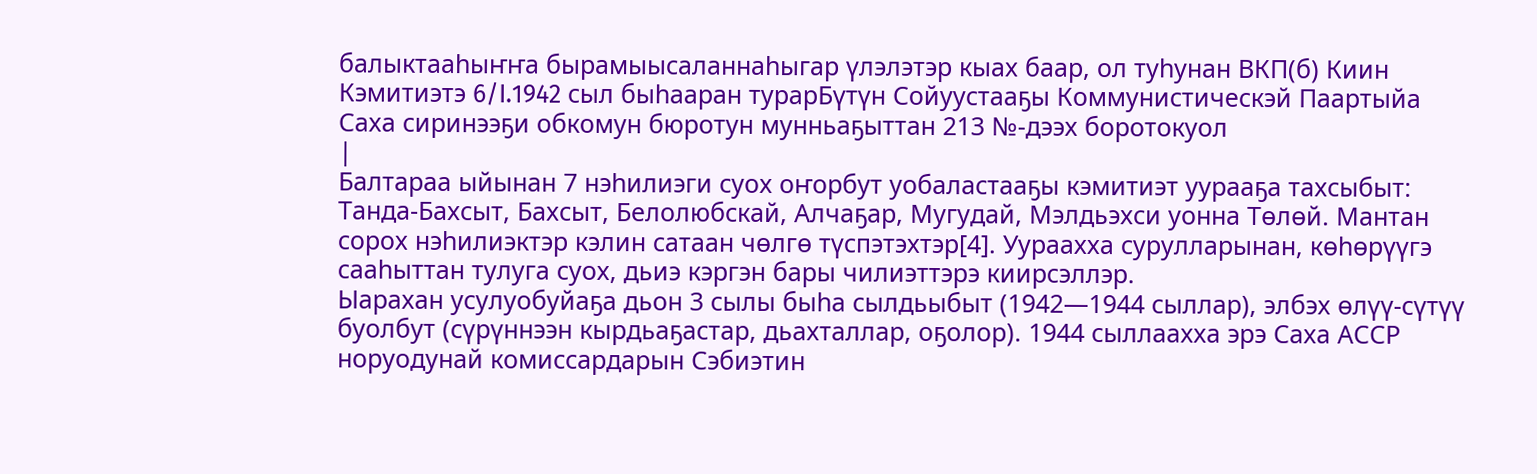балыктааһыҥҥа бырамыысаланнаһыгар үлэлэтэр кыах баар, ол туһунан ВКП(б) Киин Кэмитиэтэ 6/I.1942 сыл быһааран турарБүтүн Сойуустааҕы Коммунистическэй Паартыйа Саха сиринээҕи обкомун бюротун мунньаҕыттан 213 №-дээх боротокуол
|
Балтараа ыйынан 7 нэһилиэги суох оҥорбут уобаластааҕы кэмитиэт уурааҕа тахсыбыт: Танда-Бахсыт, Бахсыт, Белолюбскай, Алчаҕар, Мугудай, Мэлдьэхси уонна Төлөй. Мантан сорох нэһилиэктэр кэлин сатаан чөлгө түспэтэхтэр[4]. Уураахха сурулларынан, көһөрүүгэ сааһыттан тулуга суох, дьиэ кэргэн бары чилиэттэрэ киирсэллэр.
Ыарахан усулуобуйаҕа дьон 3 сылы быһа сылдьыбыт (1942—1944 сыллар), элбэх өлүү-сүтүү буолбут (сүрүннээн кырдьаҕастар, дьахталлар, оҕолор). 1944 сыллаахха эрэ Саха АССР норуодунай комиссардарын Сэбиэтин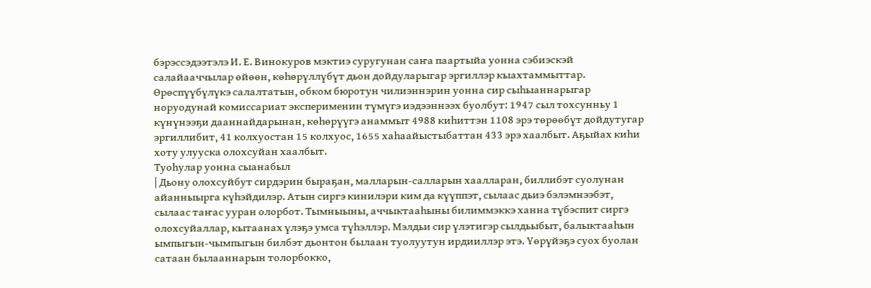бэрэссэдээтэлэ И. Е. Винокуров мэктиэ суругунан саҥа паартыйа уонна сэбиэскэй салайааччылар өйөөн, көһөрүллүбүт дьон дойдуларыгар эргиллэр кыахтаммыттар. Өрөспүүбүлүкэ салалтатын, обком бюротун чилиэннэрин уонна сир сыһыаннарыгар норуодунай комиссариат эксперименин түмүгэ иэдээннээх буолбут: 1947 сыл тохсунньу 1 күнүнээҕи дааннайдарынан, көһөрүүгэ анаммыт 4988 киһиттэн 1108 эрэ төрөөбүт дойдутугар эргиллибит, 41 колхуостан 15 колхуос, 1655 хаһаайыстыбаттан 433 эрэ хаалбыт. Аҕыйах киһи хоту улууска олохсуйан хаалбыт.
Туоһулар уонна сыанабыл
| Дьону олохсуйбут сирдэрин быраҕан, малларын-салларын хаалларан, биллибэт суолунан айанныырга күһэйдилэр. Атын сиргэ кинилэри ким да күүппэт, сылаас дьиэ бэлэмнээбэт, сылаас таҥас ууран олорбот. Тымныыны, аччыктааһыны билиммэккэ ханна түбэспит сиргэ олохсуйаллар, кытаанах үлэҕэ умса түһэллэр. Мэлдьи сир үлэтигэр сылдьыбыт, балыктааһын ымпыгын-чымпыгын билбэт дьонтон былаан туолуутун ирдииллэр этэ. Үөрүйэҕэ суох буолан сатаан былааннарын толорбокко,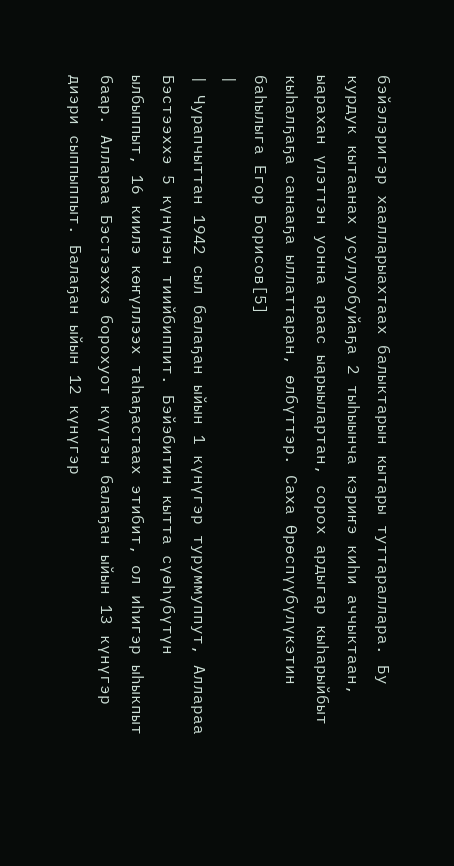бэйэлэригэр хаалларыахтаах балыктарын кытары туттараллара. Бу курдук кытаанах усулуобуйаҕа 2 тыһыынча кэриҥэ киһи аччыктаан, ыарахан үлэттэн уонна араас ыарыылартан, сорох ардыгар кыһарыйбыт кыһалҕаҕа санааҕа ыллаттаран, өлбүттэр. Саха Өрөспүүбүлүкэтин баһылыга Егор Борисов[5]
|
| Чурапчыттан 1942 сыл балаҕан ыйын 1 күнүгэр туруммуппут, Аллараа Бэстээххэ 5 күнүнэн тиийбиппит. Бэйэбитин кытта сүөһүбүтүн ылбыппыт, 16 киилэ көҥүллээх таһаҕастаах этибит, ол иһигэр ыһыкпыт баар. Аллараа Бэстээххэ борохуот күүтэн балаҕан ыйын 13 күнүгэр диэри сыппыппыт. Балаҕан ыйын 12 күнүгэр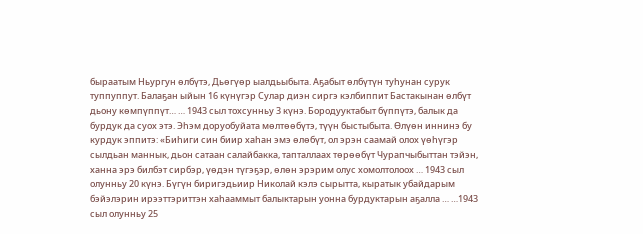быраатым Ньургун өлбүтэ, Дьөгүөр ыалдьыбыта. Аҕабыт өлбүтүн туһунан сурук туппуппут. Балаҕан ыйын 16 күнүгэр Сулар диэн сиргэ кэлбиппит Бастакынан өлбүт дьону көмпүппүт… … 1943 сыл тохсунньу 3 күнэ. Бородууктабыт бүппүтэ, балык да бурдук да суох этэ. Эһэм доруобуйата мөлтөөбүтэ, түүн быстыбыта. Өлүөн иннинэ бу курдук эппитэ: «Биһиги син биир хаһан эмэ өлөбүт, ол эрэн саамай олох үөһүгэр сылдьан маннык, дьон сатаан салайбакка, тапталлаах төрөөбүт Чурапчыбыттан тэйэн, ханна эрэ билбэт сирбэр, үөдэн түгэҕэр, өлөн эрэрим олус хомолтолоох … 1943 сыл олунньу 20 күнэ. Бүгүн биригэдьиир Николай кэлэ сырытта, кыратык убайдарым бэйэлэрин ирээттэриттэн хаһааммыт балыктарын уонна бурдуктарын аҕалла … …1943 сыл олунньу 25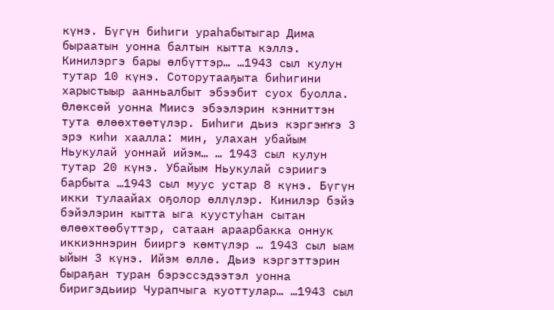күнэ. Бүгүн биһиги ураһабытыгар Дима быраатын уонна балтын кытта кэллэ. Кинилэргэ бары өлбүттэр… …1943 сыл кулун тутар 10 күнэ. Соторутааҕыта биһигини харыстыыр аанньалбыт эбээбит суох буолла. Өлөксөй уонна Миисэ эбээлэрин кэнниттэн тута өлөөхтөөтүлэр. Биһиги дьиэ кэргэҥҥэ 3 эрэ киһи хаалла: мин, улахан убайым Ньукулай уоннай ийэм… … 1943 сыл кулун тутар 20 күнэ. Убайым Ньукулай сэриигэ барбыта …1943 сыл муус устар 8 күнэ. Бүгүн икки тулаайах оҕолор өллүлэр. Кинилэр бэйэ бэйэлэрин кытта ыга куустуһан сытан өлөөхтөөбүттэр, сатаан араарбакка оннук иккиэннэрин бииргэ көмтүлэр … 1943 сыл ыам ыйын 3 күнэ. Ийэм өллө. Дьиэ кэргэттэрин быраҕан туран бэрэссэдээтэл уонна биригэдьиир Чурапчыга куоттулар… …1943 сыл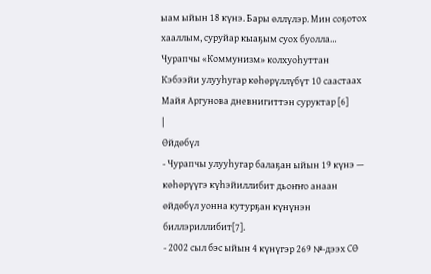ыам ыйын 18 күнэ. Бары өллүлэр. Мин соҕотох хааллым, суруйар кыаҕым суох буолла… Чурапчы «Коммунизм» колхуоһуттан Кэбээйи улууһугар көһөрүллүбүт 10 саастаах Майя Аргунова дневнигиттэн суруктар [6]
|
Өйдөбүл
- Чурапчы улууһугар балаҕан ыйын 19 күнэ — көһөрүүгэ күһэйиллибит дьоҥҥо анаан өйдөбүл уонна кутурҕан күнүнэн биллэриллибит[7].
- 2002 сыл бэс ыйын 4 күнүгэр 269 №-дээх СӨ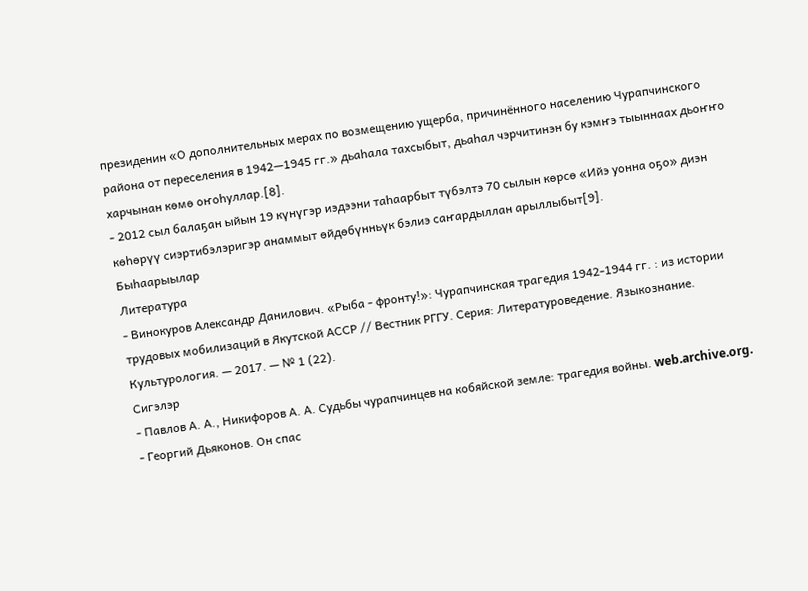президенин «О дополнительных мерах по возмещению ущерба, причинённого населению Чурапчинского района от переселения в 1942—1945 гг.» дьаһала тахсыбыт, дьаһал чэрчитинэн бу кэмҥэ тыыннаах дьоҥҥо харчынан көмө оҥоһуллар.[8].
- 2012 сыл балаҕан ыйын 19 күнүгэр иэдээни таһаарбыт түбэлтэ 70 сылын көрсө «Ийэ уонна оҕо» диэн көһөрүү сиэртибэлэригэр анаммыт өйдөбүнньүк бэлиэ саҥардыллан арыллыбыт[9].
Быһаарыылар
Литература
- Винокуров Александр Данилович. «Рыба - фронту!»: Чурапчинская трагедия 1942-1944 гг. : из истории трудовых мобилизаций в Якутской АССР // Вестник РГГУ. Серия: Литературоведение. Языкознание. Культурология. — 2017. — № 1 (22).
Сигэлэр
- Павлов А. А., Никифоров А. А. Судьбы чурапчинцев на кобяйской земле: трагедия войны. web.archive.org.
- Георгий Дьяконов. Он спас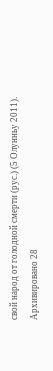свой народ от голодной смерти (рус.) (5 Олунньу 2011). Архивировано 28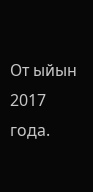От ыйын 2017 года.